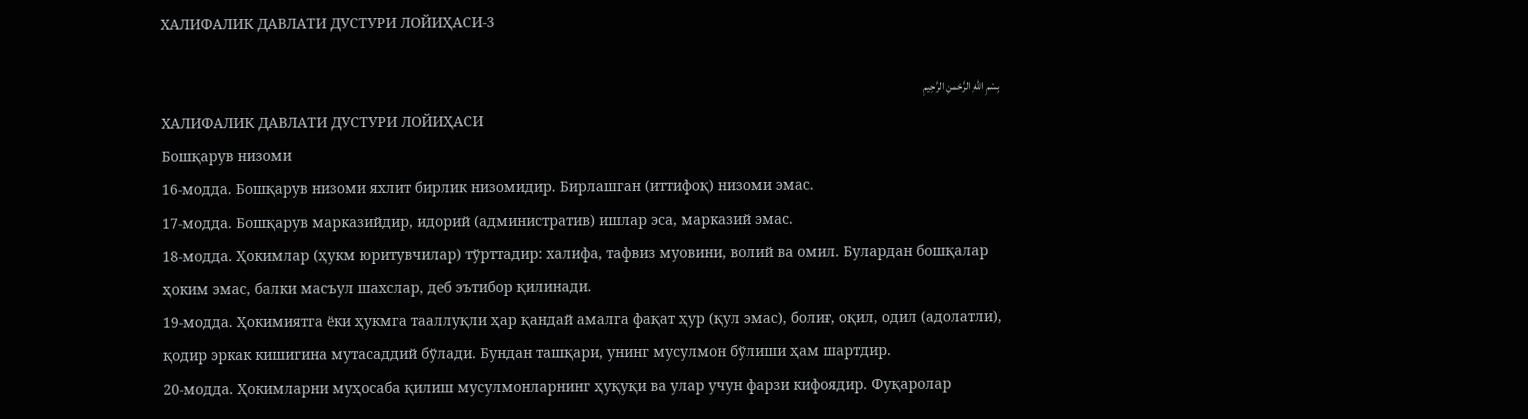ХАЛИФАЛИК ДАВЛАТИ ДУСТУРИ ЛОЙИҲАСИ-3

بِسْمِ اللهِ الرَّحْمنِ الرَّحِيمِ
ХАЛИФАЛИК ДАВЛАТИ ДУСТУРИ ЛОЙИҲАСИ
Бошқарув низоми
16-модда. Бошқарув низоми яхлит бирлик низомидир. Бирлашган (иттифоқ) низоми эмас.
17-модда. Бошқарув марказийдир, идорий (административ) ишлар эса, марказий эмас.
18-модда. Ҳокимлар (ҳукм юритувчилар) тўрттадир: халифа, тафвиз муовини, волий ва омил. Булардан бошқалар ҳоким эмас, балки масъул шахслар, деб эътибор қилинади.
19-модда. Ҳокимиятга ёки ҳукмга тааллуқли ҳар қандай амалга фақат ҳур (қул эмас), болиғ, оқил, одил (адолатли), қодир эркак кишигина мутасаддий бўлади. Бундан ташқари, унинг мусулмон бўлиши ҳам шартдир.
20-модда. Ҳокимларни муҳосаба қилиш мусулмонларнинг ҳуқуқи ва улар учун фарзи кифоядир. Фуқаролар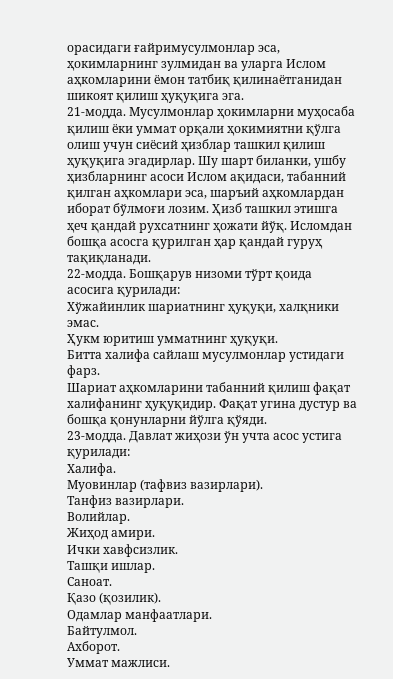орасидаги ғайримусулмонлар эса, ҳокимларнинг зулмидан ва уларга Ислом аҳкомларини ёмон татбиқ қилинаётганидан шикоят қилиш ҳуқуқига эга.
21-модда. Мусулмонлар ҳокимларни муҳосаба қилиш ёки уммат орқали ҳокимиятни қўлга олиш учун сиёсий ҳизблар ташкил қилиш ҳуқуқига эгадирлар. Шу шарт биланки, ушбу ҳизбларнинг асоси Ислом ақидаси, табанний қилган аҳкомлари эса, шаръий аҳкомлардан иборат бўлмоғи лозим. Ҳизб ташкил этишга ҳеч қандай рухсатнинг ҳожати йўқ. Исломдан бошқа асосга қурилган ҳар қандай гуруҳ тақиқланади.
22-модда. Бошқарув низоми тўрт қоида асосига қурилади:
Хўжайинлик шариатнинг ҳуқуқи, халқники эмас.
Ҳукм юритиш умматнинг ҳуқуқи.
Битта халифа сайлаш мусулмонлар устидаги фарз.
Шариат аҳкомларини табанний қилиш фақат халифанинг ҳуқуқидир. Фақат угина дустур ва бошқа қонунларни йўлга қўяди.
23-модда. Давлат жиҳози ўн учта асос устига қурилади:
Халифа.
Муовинлар (тафвиз вазирлари).
Танфиз вазирлари.
Волийлар.
Жиҳод амири.
Ички хавфсизлик.
Ташқи ишлар.
Саноат.
Қазо (қозилик).
Одамлар манфаатлари.
Байтулмол.
Ахборот.
Уммат мажлиси.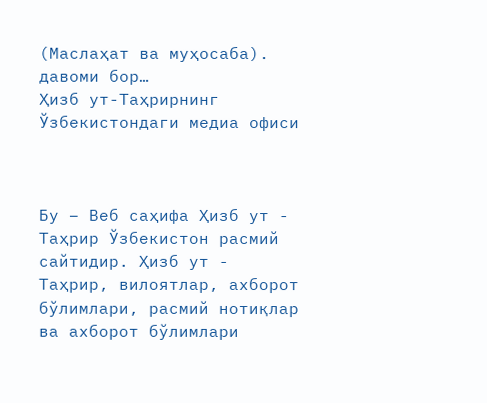(Маслаҳат ва муҳосаба).
давоми бор…
Ҳизб ут-Таҳрирнинг Ўзбекистондаги медиа офиси



Бу – Веб саҳифа Ҳизб ут - Таҳрир Ўзбекистон расмий сайтидир. Ҳизб ут - Таҳрир, вилоятлар, ахборот бўлимлари, расмий нотиқлар ва ахборот бўлимлари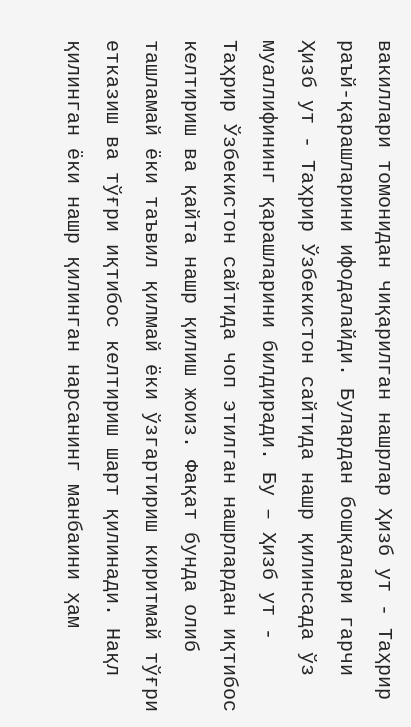вакиллари томонидан чиқарилган нашрлар Ҳизб ут - Таҳрир раъй-қарашларини ифодалайди. Булардан бошқалари гарчи Ҳизб ут - Таҳрир Ўзбекистон сайтида нашр қилинсада ўз муаллифининг қарашларини билдиради. Бу – Ҳизб ут - Таҳрир Ўзбекистон сайтида чоп этилган нашрлардан иқтибос келтириш ва қайта нашр қилиш жоиз. Фақат бунда олиб ташламай ёки таъвил қилмай ёки ўзгартириш киритмай тўғри етказиш ва тўғри иқтибос келтириш шарт қилинади. Нақл қилинган ёки нашр қилинган нарсанинг манбаини ҳам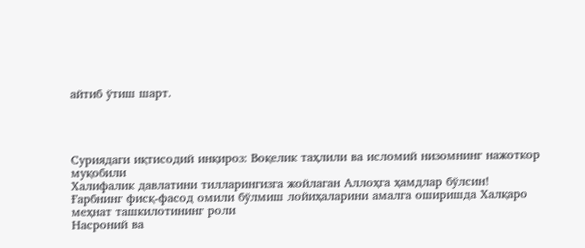айтиб ўтиш шарт.




Суриядаги иқтисодий инқироз: Воқелик таҳлили ва исломий низомнинг нажоткор муқобили
Халифалик давлатини тилларингизга жойлаган Аллоҳга ҳамдлар бўлсин!
Ғарбнинг фисқ-фасод омили бўлмиш лойиҳаларини амалга оширишда Халқаро меҳнат ташкилотининг роли
Насроний ва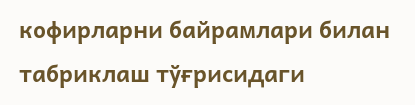кофирларни байрамлари билан табриклаш тўғрисидаги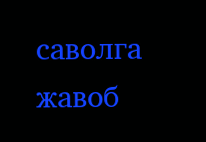саволга жавоб